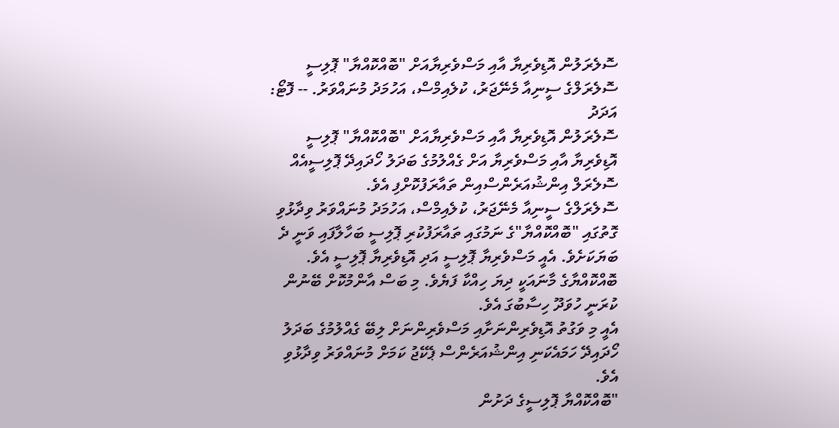ސޮލެރަލުން އޮޑިވެރިޔާ އާއި މަސްވެރިޔާއަށް "ބޮއްކޮއްޔާ" ޕޮލިސީ
ސޮލެރަލްގެ ސީނިއާ މެނޭޖަރު، ކުލެއިމްސް، އަހުމަދު މުނައްވަރު. -- ފޮޓޯ: އަދަދު
ސޮލެރަލުން އޮޑިވެރިޔާ އާއި މަސްވެރިޔާއަށް "ބޮއްކޮއްޔާ" ޕޮލިސީ
އޮޑިވެރިޔާ އާއި މަސްވެރިޔާ އަށް ގެއްލުމުގެ ބަދަލު ހޯދައިދޭ ޕޮލިސީއެއް ސޮލެރަލް އިންޝުއަރެންސްއިން ތައާރަފުކޮށްފި އެވެ.
ސޮލެރަލްގެ ސީނިއާ މެނޭޖަރު، ކުލެއިމްސް، އަހުމަދު މުނައްވަރު ވިދާޅުވި ގޮތުގައި "ބޮއްކޮއްޔާ"ގެ ނަމުގައި ތައާރަފުކުރި ޕޮލިސީ ބަހާލާފައި ވަނީ ދެ ބަޔަކަށެވެ. އެއީ މަސްވެރިޔާ ޕޮލިސީ އަދި އޮޑިވެރިޔާ ޕޮލިސީ އެވެ.
ބޮއްކޮއްޔާގެ މާނައަކީ ދިޔަ ހިއްކާ ފަޔެވެ. މި ބަސް އާންމުކޮށް ބޭނުން ކުރަނީ ހުވަދޫ ހިސާބުގަ އެވެ.
އެއީ މި ވަގުތު އޮޑިވެރިންނަށާއި މަސްވެރިންނަށް ލިބޭ ގެއްލުމުގެ ބަދަލު ހޯދައިދޭ ހަމައެކަނި އިންޝުއަރެންސް ޕެކޭޖު ކަމަށް މުނައްވަރު ވިދާޅުވި އެވެ.
"ބޮއްކޮއްޔާ ޕޮލިސީގެ ދަށުން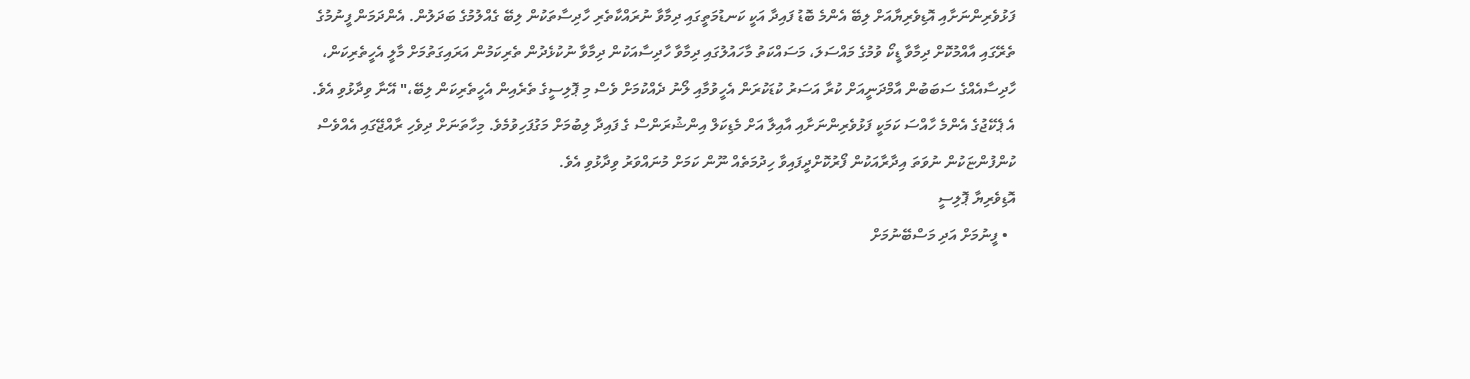ފަޅުވެރިންނަށާއި އޮޑިވެރިޔާއަށް ލިބޭ އެންމެ ބޮޑު ފައިދާ އަކީ ކަނޑުމަތީގައި ދިމާވާ ނުރައްކާތެރި ހާދިސާތަކުން ލިބޭ ގެއްލުމުގެ ބަދަލުން. އެންދަމަން ފީނުމުގެ ތެރޭގައި އާއްމުކޮށް ދިމާވާ ޑީކޯ ވުމުގެ މައްސަލަ، މަސައްކަތު މާހައުލުގައި ދިމާވާ ހާދިސާއަކުން ދިމާވާ ނުކުޅެދުން ތެރިކަމުން އަރައިގަތުމަށް މާލީ އެހީތެރިކަން، ހާދިސާއެއްގެ ސަބަބުން އާމްދަނީއަށް ކުރާ އަސަރު ކުޑަކުރަން އެހީވުމާއި ލޯނު ދެއްކުމަށް ވެސް މި ޕޮލިސީގެ ތެރެއިން އެހީތެރިކަން ލިބޭ،" އޭނާ ވިދާޅުވި އެވެ.
އެ ޕެކޭޖުގެ އެންމެ ހާއްސަ ކަމަކީ ފަޅުވެރިންނަށާއި އާއިލާ އަށް މެޑިކަލް އިންޝުރަންސް ގެ ފައިދާ ލިބުމަށް މަގުފަހިވުމެވެ. މިހާތަނަށް ދިވެހި ރާއްޖޭގައި އެއްވެސް ކުންފުންޏަކުން ނުވަތަ އިދާރާއަކުން ފޯރުކޮށްދީފައިވާ ހިދުމަތެއް ނޫން ކަމަށް މުނައްވަރު ވިދާޅުވި އެވެ.
އޮޑިވެރިޔާ ޕޮލިސީ
  • ފީނުމަށް އަދި މަސްބޭނުމަށް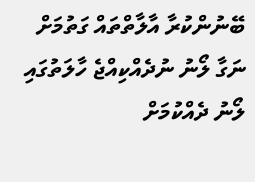ބޭނުންކުރާ އާލާތްތައް ގަތުމަށް ނަގާ ލޯނު ނުދެއްކިއްޖެ ހާލަތުގައި ލޯނު ދެއްކުމަށް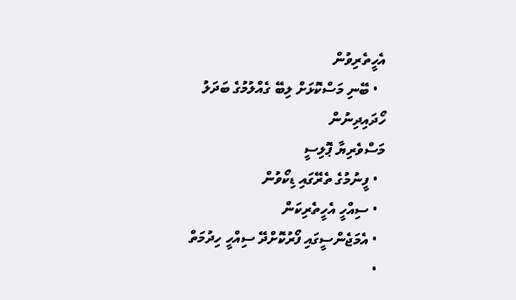އެހީތެރިވުން
  • ބޭނި މަސްކޮޅަށް ލިބޭ ގެއްލުމުގެ ބަދަލު ހޯދައިދިނުން
މަސްވެރިޔާ ޕޮލިސީ
  • ފީނުމުގެ ތެރޭގައި ޑިކޯވުން
  • ސިއްހީ އެހީތެރިކަން
  • އެމަޖެންސީގައި ފޯރުކޮށްދޭ ސިއްހީ ހިދުމަތް
  •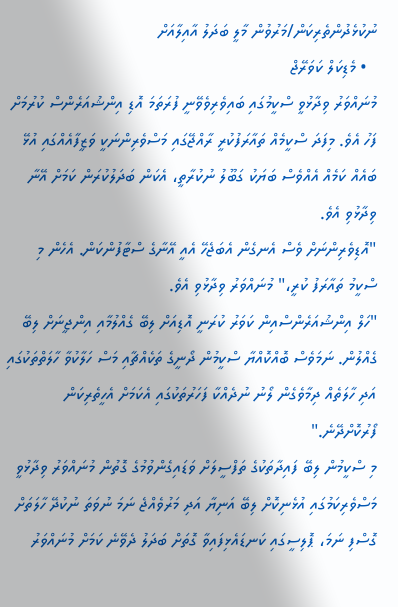ނުކުޅެދުންތެރިކަން/މަރުވުން މާލީ ބަދަލު އާއިލާއަށް
  • މެޑިކަލް ކަވަރޭޖް
މުނައްވަރު ވިދާޅުވީ ސްކީމުގައި ބައިވެރިވެވޭނީ ފުރަތަމަ އޮޑި އިންޝުއަރެންސް ކުރުމަށް ފަހު އެވެ. މިފަދަ ސްކީމެއް ތައާރަފުކުރީ ރާއްޖޭގައި މަސްވެރިންނަކީ ވަޒީފާއެއްގައި އުޅޭ ބައެއް ކަމެއް އެއްވެސް ބަޔަކު ގަބޫލު ނުކުރާތީ، އެކަން ބަދަލުކުރަން ކަމަށް އޭނާ ވިދާޅުވި އެވެ.
"އޮޑިވެރިންނަށް ވެސް އެނގެން އެބަޖެހޭ އެއީ އޭނާގެ ސްޓާފުންކަން. އެހެން މި ސްކީމު ތައާރަފު ކުރީ،" މުނައްވަރު ވިދާޅުވި އެވެ.
"ހަލް އިންޝުއަރެންސްއިން ކަވަރު ކުރަނީ އޮޑިއަށް ލިބޭ ގެއްލުމާއި އިންޖީނަށް ލިބޭ ގެއްލުން. ނަމަވެސް ބޮއްކޮއްޔާ ސްކީމުން ދޯނީގެ ތަކެއްޗާއި މަސް ހަލާކުވާ ހާލަތްތަކުގައި އަދި ހާލަތެއް ދިމާވެގެން ލޯނު ނުދެއްކާ ފަހަރުތަކުގައި އެކަމަށް އެހީތެރިކަން ފޯރުކޮށްދޭނެ."
މި ސްކީމުން ލިބޭ ފައިދާތަކުގެ ތަފްސީލަށް ވަޑައިގެންވުމުގެ ގޮތުން މުނައްވަރު ވިދާޅުވީ މަސްވެރިކަމުގައި އުޅެނިކޮށް ލިބޭ އަނިޔާ އަދި މަރުވެއްޖެ ނަމަ ނުވަތަ ނުކުދޭ ހާލަތަށް ގޮސްފި ނަމަ، ޕޮލިސީގައި ކަނޑައެޅިފައިވާ ގޮތަށް ބަދަލު ދެވޭނެ ކަމަށް މުނައްވަރު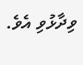ވިދާޅުވި އެވެ.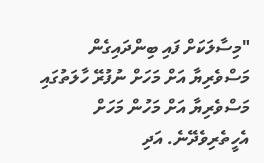"މިސާލަކަށް ފައި ބިންދައިގެން މަސްވެރިޔާ އަށް މަހަށް ނުފުރޭ ހާލަތުގައި މަސްވެރިޔާ އަށް މަހުން މަހަށް އެހީތެރިވެދޭނެ. އަދި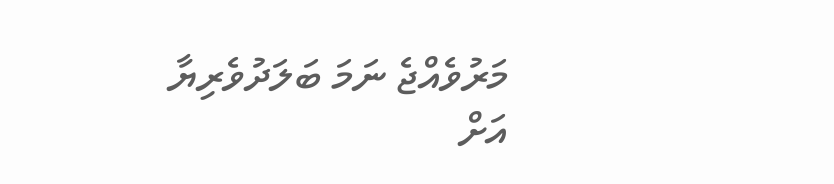މަރުވެއްޖެ ނަމަ ބަލަދުވެރިޔާ އަށް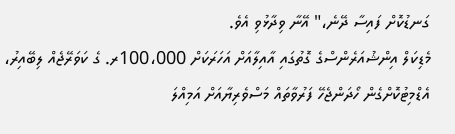ގަނޑުކޮށް ފައިސާ ދޭނެ،" އޭނާ ވިދާޅުވި އެވެ.
މެޑިކަލް އިންޝުއަރެންސްގެ ގޮތުގައި އާއިލާއަށް އަހަރަކަށް 100،000ރ. ގެ ކަވަރޭޖެއް ލިބޭއިރު، އެޑްމިޓުކޮށްގެން ހޯދަންޖެހޭ ފަރުވާތައް މަސްވެރިޔާއަށް އަމިއްލަ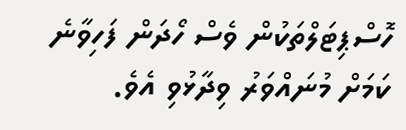ހޮސްޕިޓަލްތަކުން ވެސް ހޯދަން ފަހިވާނެ ކަމަށް މުނައްވަރު ވިދާޅުވި އެވެ.